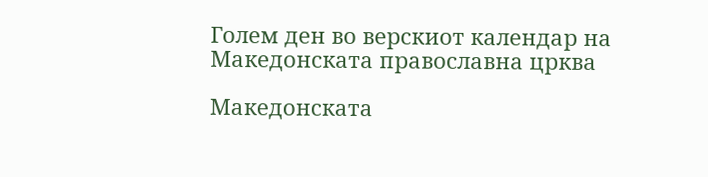Голем ден во верскиот календар на Македонската православна црква

Македонската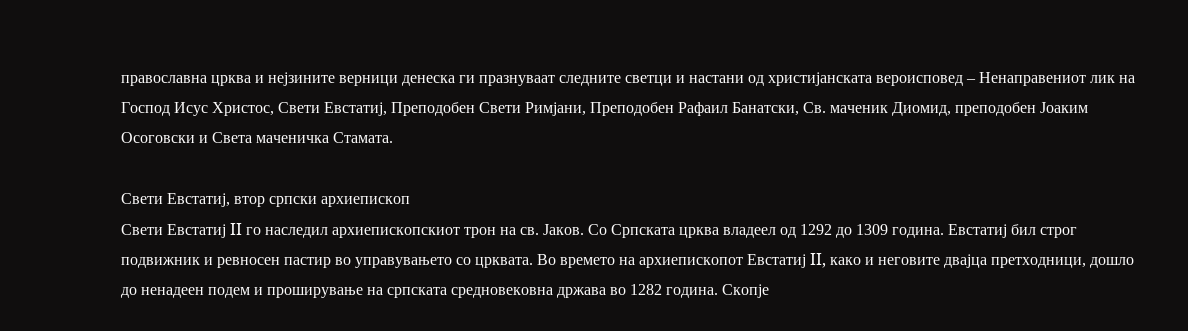православна црква и нејзините верници денеска ги празнуваат следните светци и настани од христијанската вероисповед – Ненаправениот лик на Господ Исус Христос, Свети Евстатиј, Преподобен Свети Римјани, Преподобен Рафаил Банатски, Св. маченик Диомид, преподобен Јоаким Осоговски и Света маченичка Стамата.

Свети Евстатиј, втор српски архиепископ
Свети Евстатиј II го наследил архиепископскиот трон на св. Јаков. Со Српската црква владеел од 1292 до 1309 година. Евстатиј бил строг подвижник и ревносен пастир во управувањето со црквата. Во времето на архиепископот Евстатиј II, како и неговите двајца претходници, дошло до ненадеен подем и проширување на српската средновековна држава во 1282 година. Скопје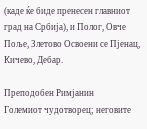(каде ќе биде пренесен главниот град на Србија), и Полог, Овче Поље, Злетово Освоени се Пјенац, Кичево, Дебар.

Преподобен Римјанин
Големиот чудотворец; неговите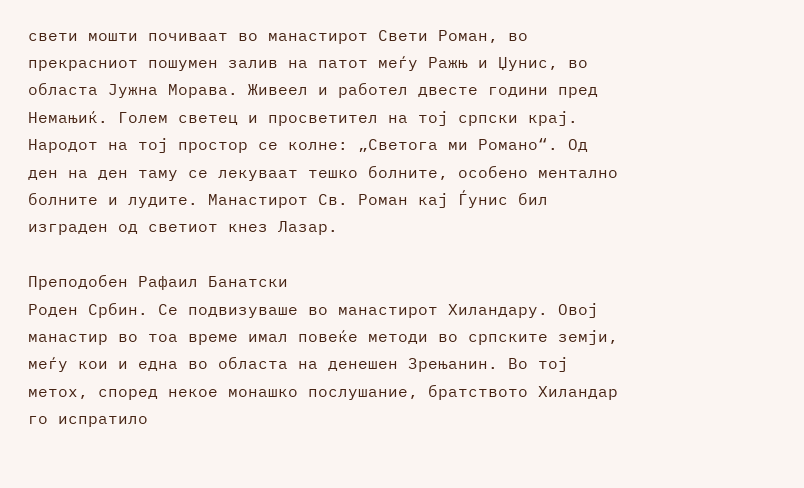свети мошти почиваат во манастирот Свети Роман, во прекрасниот пошумен залив на патот меѓу Ражњ и Џунис, во областа Јужна Морава. Живеел и работел двесте години пред Немањиќ. Голем светец и просветител на тој српски крај. Народот на тој простор се колне: „Светога ми Романо“. Од ден на ден таму се лекуваат тешко болните, особено ментално болните и лудите. Манастирот Св. Роман кај Ѓунис бил изграден од светиот кнез Лазар.

Преподобен Рафаил Банатски
Роден Србин. Се подвизуваше во манастирот Хиландару. Овој манастир во тоа време имал повеќе методи во српските земји, меѓу кои и една во областа на денешен Зрењанин. Во тој метох, според некое монашко послушание, братството Хиландар го испратило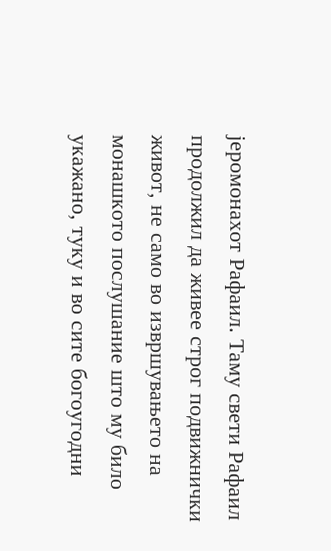јеромонахот Рафаил. Таму свети Рафаил продолжил да живее строг подвижнички живот, не само во извршувањето на монашкото послушание што му било укажано, туку и во сите богоугодни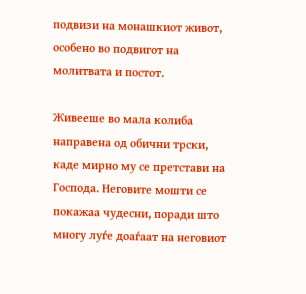подвизи на монашкиот живот, особено во подвигот на молитвата и постот.

Живееше во мала колиба направена од обични трски, каде мирно му се претстави на Господа. Неговите мошти се покажаа чудесни, поради што многу луѓе доаѓаат на неговиот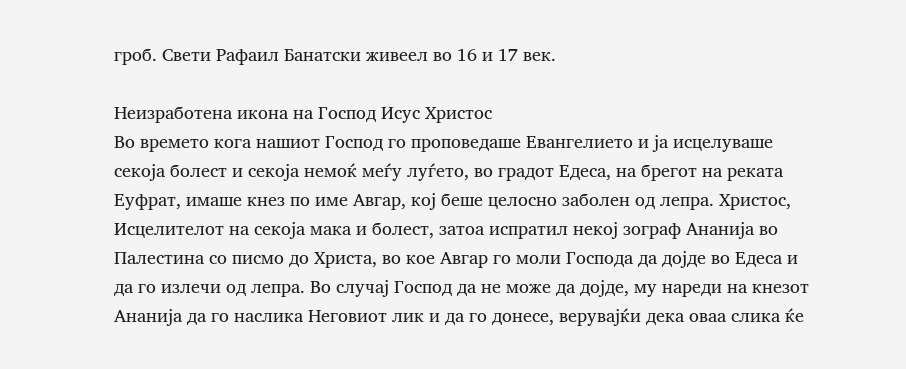гроб. Свети Рафаил Банатски живеел во 16 и 17 век.

Неизработена икона на Господ Исус Христос
Во времето кога нашиот Господ го проповедаше Евангелието и ја исцелуваше секоја болест и секоја немоќ меѓу луѓето, во градот Едеса, на брегот на реката Еуфрат, имаше кнез по име Авгар, кој беше целосно заболен од лепра. Христос, Исцелителот на секоја мака и болест, затоа испратил некој зограф Ананија во Палестина со писмо до Христа, во кое Авгар го моли Господа да дојде во Едеса и да го излечи од лепра. Во случај Господ да не може да дојде, му нареди на кнезот Ананија да го наслика Неговиот лик и да го донесе, верувајќи дека оваа слика ќе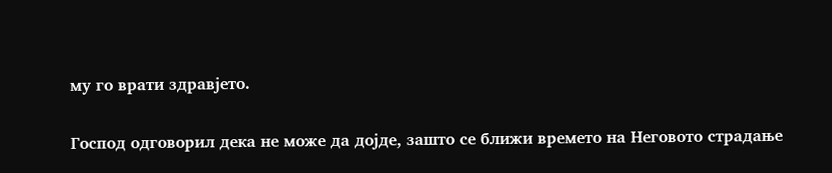му го врати здравјето.

Господ одговорил дека не може да дојде, зашто се ближи времето на Неговото страдање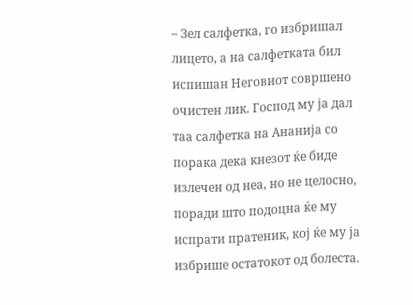– Зел салфетка, го избришал лицето, а на салфетката бил испишан Неговиот совршено очистен лик. Господ му ја дал таа салфетка на Ананија со порака дека кнезот ќе биде излечен од неа, но не целосно, поради што подоцна ќе му испрати пратеник, кој ќе му ја избрише остатокот од болеста.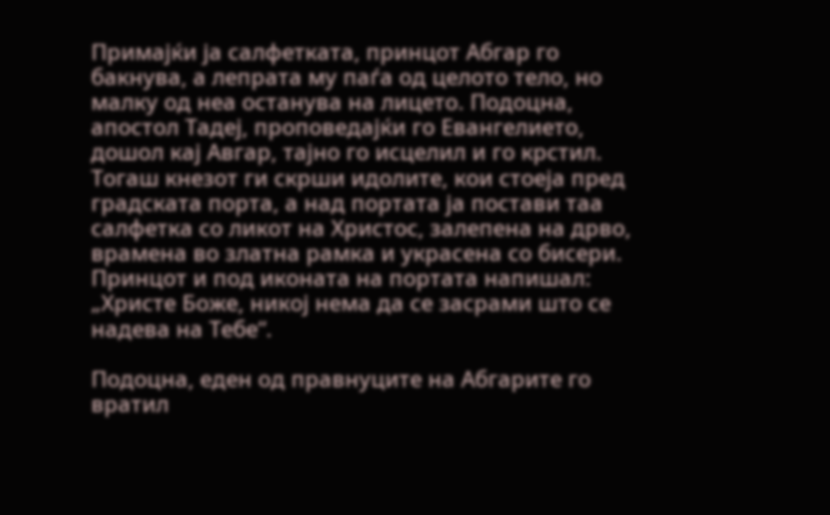Примајќи ја салфетката, принцот Абгар го бакнува, а лепрата му паѓа од целото тело, но малку од неа останува на лицето. Подоцна, апостол Тадеј, проповедајќи го Евангелието, дошол кај Авгар, тајно го исцелил и го крстил. Тогаш кнезот ги скрши идолите, кои стоеја пред градската порта, а над портата ја постави таа салфетка со ликот на Христос, залепена на дрво, врамена во златна рамка и украсена со бисери. Принцот и под иконата на портата напишал: „Христе Боже, никој нема да се засрами што се надева на Тебе“.

Подоцна, еден од правнуците на Абгарите го вратил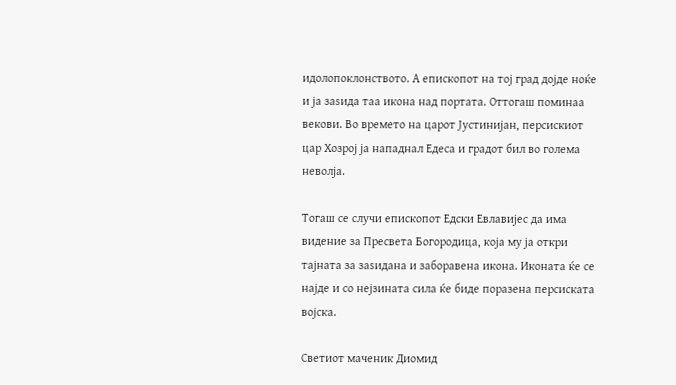идолопоклонството. А епископот на тој град дојде ноќе и ја заѕида таа икона над портата. Оттогаш поминаа векови. Во времето на царот Јустинијан, персискиот цар Хозрој ја нападнал Едеса и градот бил во голема неволја.

Тогаш се случи епископот Едски Евлавијес да има видение за Пресвета Богородица, која му ја откри тајната за заѕидана и заборавена икона. Иконата ќе се најде и со нејзината сила ќе биде поразена персиската војска.

Светиот маченик Диомид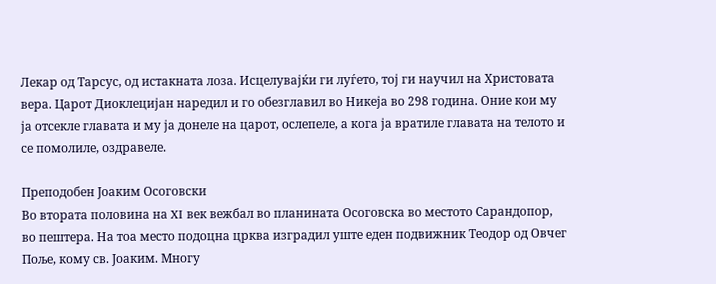Лекар од Тарсус, од истакната лоза. Исцелувајќи ги луѓето, тој ги научил на Христовата вера. Царот Диоклецијан наредил и го обезглавил во Никеја во 298 година. Оние кои му ја отсекле главата и му ја донеле на царот, ослепеле, а кога ја вратиле главата на телото и се помолиле, оздравеле.

Преподобен Јоаким Осоговски
Во втората половина на XI век вежбал во планината Осоговска во местото Сарандопор, во пештера. На тоа место подоцна црква изградил уште еден подвижник Теодор од Овчег Поље, кому св. Јоаким. Многу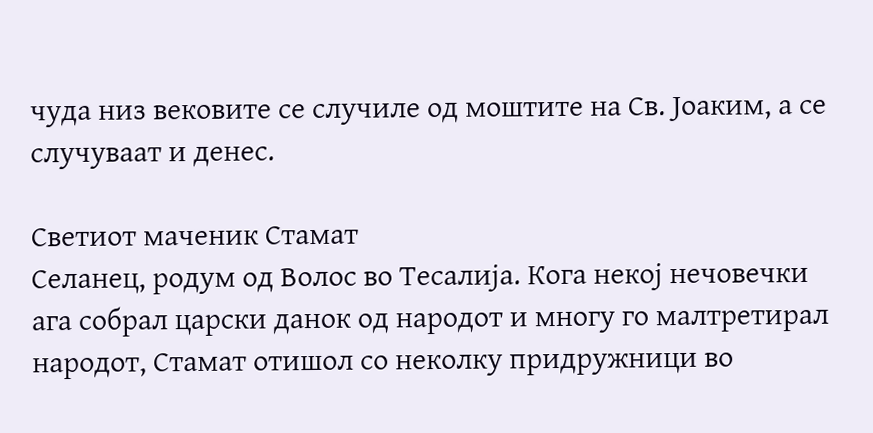чуда низ вековите се случиле од моштите на Св. Јоаким, а се случуваат и денес.

Светиот маченик Стамат
Селанец, родум од Волос во Тесалија. Кога некој нечовечки ага собрал царски данок од народот и многу го малтретирал народот, Стамат отишол со неколку придружници во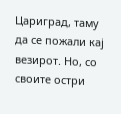Цариград, таму да се пожали кај везирот. Но, со своите остри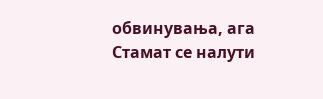обвинувања, ага Стамат се налути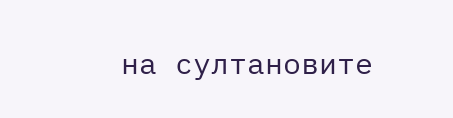на султановите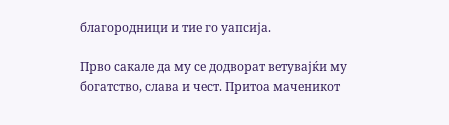благородници и тие го уапсија.

Прво сакале да му се додворат ветувајќи му богатство, слава и чест. Притоа маченикот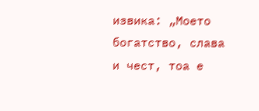извика: „Моето богатство, слава и чест, тоа е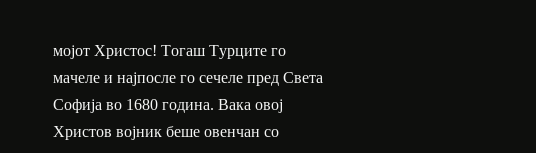мојот Христос! Тогаш Турците го мачеле и најпосле го сечеле пред Света Софија во 1680 година. Вака овој Христов војник беше овенчан со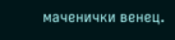маченички венец.